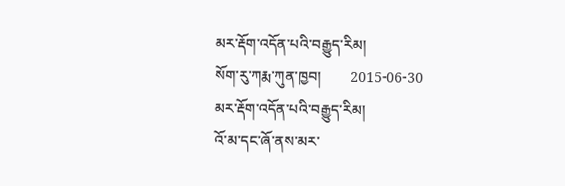མར་རྡོག་འདོན་པའི་བརྒྱུད་རིམ།
སོག་རུ་ཀརྨ་ཀུན་ཁྱབ།        2015-06-30
མར་རྡོག་འདོན་པའི་བརྒྱུད་རིམ།
འོ་མ་དང་ཞོ་ནས་མར་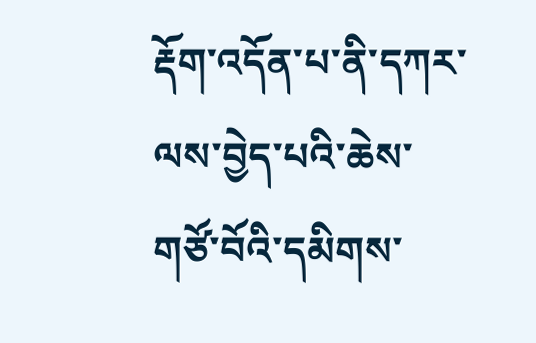རྡོག་འདོན་པ་ནི་དཀར་ལས་བྱེད་པའི་ཆེས་གཙོ་བོའི་དམིགས་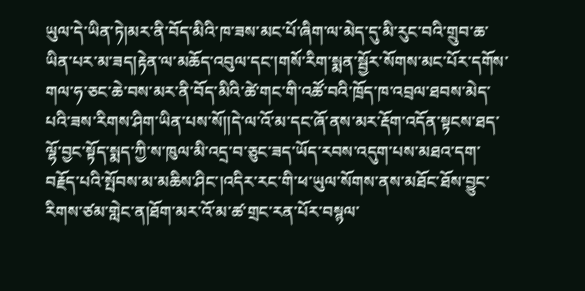ཡུལ་དེ་ཡིན་ཏེ།མར་ནི་བོད་མིའི་ཁ་ཟས་མང་པོ་ཞིག་ལ་མེད་དུ་མི་རུང་བའི་གྲུབ་ཆ་ཡིན་པར་མ་ཟད།རྟེན་ལ་མཆོད་འབུལ་དང་།གསོ་རིག་སྨན་སྦྱོར་སོགས་མང་པོར་དགོས་གལ་ཧ་ཅང་ཆེ་བས་མར་ནི་བོད་མིའི་ཚེ་གང་གི་འཚོ་བའི་ཁྲོད་ཁ་འབྲལ་ཐབས་མེད་པའི་ཟས་རིགས་ཤིག་ཡིན་པས་སོ།།དེ་ལ་འོ་མ་དང་ཞོ་ནས་མར་རྡོག་འདོན་སྟངས་ཐད་ལྷོ་བྱང་སྟོད་སྨད་ཀྱི་ས་ཁུལ་མི་འདྲ་བ་ཅུང་ཟད་ཡོད་རབས་འདུག་པས་མཐའ་དག་བརྗོད་པའི་སྤོབས་མ་མཆིས་ཤིང་།འདིར་རང་གི་ཕ་ཡུལ་སོགས་ནས་མཐོང་ཐོས་བྱུང་རིགས་ཙམ་གླེང་ན།ཐོག་མར་འོ་མ་ཚ་གྲང་རན་པོར་བསྙལ་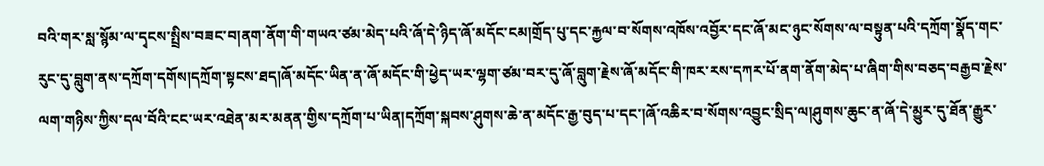བའི་གར་སླ་སྙོམ་ལ་དྭངས་སྤྲིས་བཟང་བ།ནག་ནོག་གི་གཡའ་ཙམ་མེད་པའི་ཞོ་དེ་ཉིད་ཞོ་མདོང་ངམ།གྲོད་པུ་དང་རྐྱལ་བ་སོགས་འཁོས་འབྱོར་དང་ཞོ་མང་ཉུང་སོགས་ལ་བསྟུན་པའི་དཀྲོག་སྣོད་གང་རུང་དུ་བླུག་ནས་དཀྲོག་དགོས།དཀྲོག་སྟངས་ཐད།ཞོ་མདོང་ཡིན་ན་ཞོ་མདོང་གི་ཕྱེད་ཡར་ལྷག་ཙམ་བར་དུ་ཞོ་བླུག་རྗེས་ཞོ་མདོང་གི་ཁར་རས་དཀར་པོ་ནག་ནོག་མེད་པ་ཞིག་གིས་བཅད་བརྒྱབ་རྗེས་ལག་གཉིས་ཀྱིས་དལ་བོའི་ངང་ཡར་འཐེན་མར་མནན་གྱིས་དཀྲོག་པ་ཡིན།དཀྲོག་སྐབས་ཤུགས་ཆེ་ན་མདོང་རྒྱ་བུད་པ་དང་།ཞོ་འཆིར་བ་སོགས་འབྱུང་སྲིད་ལ།ཤུགས་ཆུང་ན་ཞོ་དེ་མྱུར་དུ་ཐོན་རྒྱུར་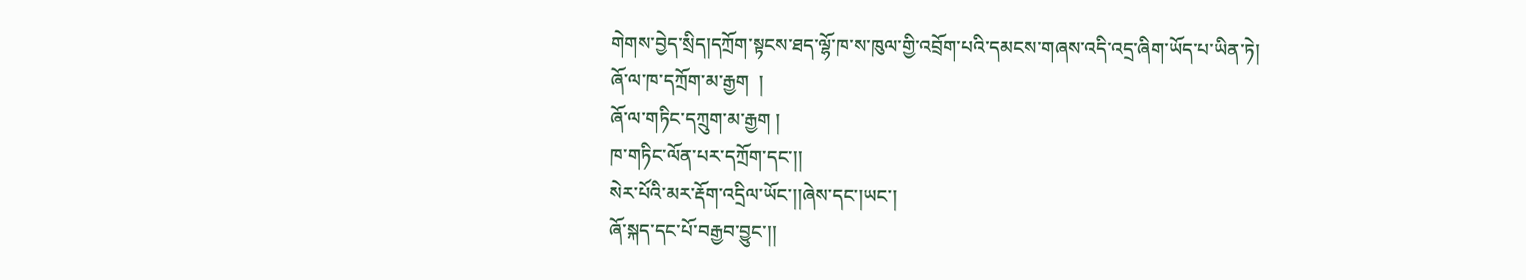གེགས་བྱེད་སྲིད།དཀྲོག་སྟངས་ཐད་ལྷོ་ཁ་ས་ཁུལ་གྱི་འབྲོག་པའི་དམངས་གཞས་འདི་འདྲ་ཞིག་ཡོད་པ་ཡིན་ཏེ།
ཞོ་ལ་ཁ་དཀྲོག་མ་རྒྱག  །
ཞོ་ལ་གཏིང་དཀྲུག་མ་རྒྱག །
ཁ་གཏིང་ལོན་པར་དཀྲོག་དང་།།
སེར་པོའི་མར་རྡོག་འདྲིལ་ཡོང་།།ཞེས་དང་།ཡང་།
ཞོ་སྐད་དང་པོ་བརྒྱབ་བྱུང་།།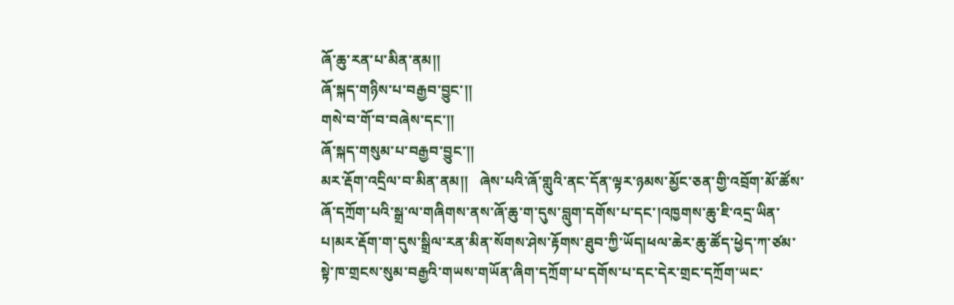ཞོ་ཆུ་རན་པ་མིན་ནམ།།
ཞོ་སྐད་གཉིས་པ་བརྒྱབ་བྱུང་།།
གསེ་བ་གོ་བ་བཞེས་དང་།།
ཞོ་སྐད་གསུམ་པ་བརྒྱབ་བྱུང་།།
མར་རྡོག་འདྲིལ་བ་མིན་ནམ།།   ཞེས་པའི་ཞོ་གླུའི་ནང་དོན་ལྟར་ཉམས་མྱོང་ཅན་གྱི་འབྲོག་མོ་ཚོས་ཞོ་དཀྲོག་པའི་སྒྲ་ལ་གཞིགས་ནས་ཞོ་ཆུ་ག་དུས་བླུག་དགོས་པ་དང་།འཁྱགས་ཆུ་ཇི་འདྲ་ཡིན་པ།མར་རྡོག་ག་དུས་སྒྲིལ་རན་མིན་སོགས་ཤེས་རྟོགས་ཐུབ་ཀྱི་ཡོད།ཕལ་ཆེར་ཆུ་ཚོད་ཕྱེད་ཀ་ཙམ་སྟེ་ཁ་གྲངས་སུམ་བརྒྱའི་གཡས་གཡོན་ཞིག་དཀྲོག་པ་དགོས་པ་དང་དེར་གྲང་དཀྲོག་ཡང་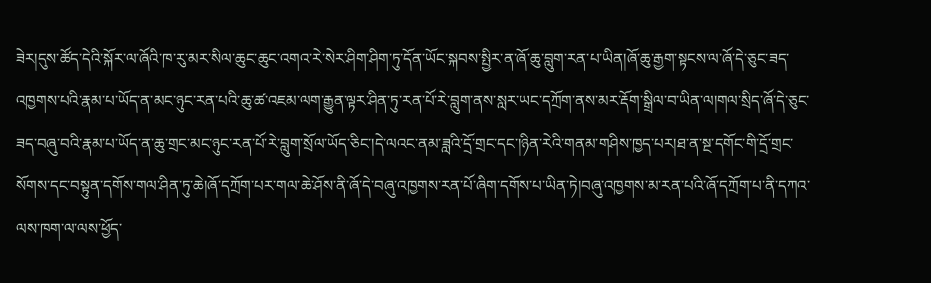ཟེར།དུས་ཚོད་དེའི་སྐོར་ལ་ཞོའི་ཁ་རུ་མར་སིལ་ཆུང་ཆུང་འགའ་རེ་སེར་ཤིག་ཤིག་ཏུ་དོན་ཡོང་སྐབས་སྤྱིར་ན་ཞོ་ཆུ་བླུག་རན་པ་ཡིན།ཞོ་ཆུ་རྒྱག་སྟངས་ལ་ཞོ་དེ་ཅུང་ཟད་འཁྱགས་པའི་རྣམ་པ་ཡོད་ན་མང་ཉུང་རན་པའི་ཆུ་ཚ་འཇམ་ལག་རྒྱུན་ལྟར་ཤིན་ཏུ་རན་པོ་རེ་བླུག་ནས་སླར་ཡང་དཀྲོག་ནས་མར་རྡོག་སྒྲིལ་བ་ཡིན་ལ།གལ་སྲིད་ཞོ་དེ་ཅུང་ཟད་བཞུ་བའི་རྣམ་པ་ཡོད་ན་ཆུ་གྲང་མང་ཉུང་རན་པོ་རེ་བླུག་སྲོལ་ཡོད་ཅིང་།དེ་ལའང་ནམ་ཟླའི་དྲོ་གྲང་དང་།ཉིན་རེའི་གནམ་གཤིས་ཁྱད་པར།ཐ་ན་སྔ་དགོང་གི་དྲོ་གྲང་སོགས་དང་བསྟུན་དགོས་གལ་ཤིན་ཏུ་ཆེ།ཞོ་དཀྲོག་པར་གལ་ཆེ་ཤོས་ནི་ཞོ་དེ་བཞུ་འཁྱགས་རན་པོ་ཞིག་དགོས་པ་ཡིན་ཏེ།བཞུ་འཁྱགས་མ་རན་པའི་ཞོ་དཀྲོག་པ་ནི་དཀའ་ལས་ཁག་ལ་ལས་ཕྱོད་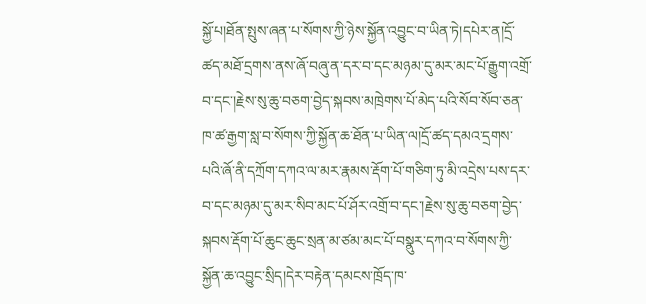སྐྱོ་པ།ཐོན་སྤུས་ཞན་པ་སོགས་ཀྱི་ཉེས་སྐྱོན་འབྱུང་བ་ཡིན་ཏེ།དཔེར་ན།དྲོ་ཚད་མཐོ་དྲགས་ནས་ཞོ་བཞུ་ན་དར་བ་དང་མཉམ་དུ་མར་མང་པོ་རྒྱུག་འགྲོ་བ་དང་།རྗེས་སུ་ཆུ་བཅག་བྱེད་སྐབས་མཁྲེགས་པོ་མེད་པའི་སོབ་སོབ་ཅན་ཁ་ཚ་རྒྱག་སླ་བ་སོགས་ཀྱི་སྐྱོན་ཆ་ཐོན་པ་ཡིན་ལ།དྲོ་ཚད་དམའ་དྲགས་པའི་ཞོ་ནི་དཀྲོག་དཀའ་ལ་མར་རྣམས་རྡོག་པོ་གཅིག་ཏུ་མི་འདྲེས་པས་དར་བ་དང་མཉམ་དུ་མར་སིབ་མང་པོ་ཤོར་འགྲོ་བ་དང་།རྗེས་སུ་ཆུ་བཅག་བྱེད་སྐབས་རྡོག་པོ་ཆུང་ཆུང་སྲན་མ་ཙམ་མང་པོ་བསྣུར་དཀའ་བ་སོགས་ཀྱི་སྐྱོན་ཆ་འབྱུང་སྲིད།དེར་བརྟེན་དམངས་ཁྲོད་ཁ་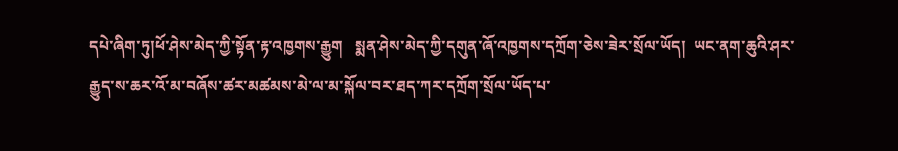དཔེ་ཞིག་ཏུ།ཕོ་ཤེས་མེད་ཀྱི་སྟོན་རྟ་འཁྱགས་རྒྱུག   སྨན་ཤེས་མེད་ཀྱི་དགུན་ཞོ་འཁྱགས་དཀྲོག་ཅེས་ཟེར་སྲོལ་ཡོད།  ཡང་ནག་ཆུའི་ཤར་རྒྱུད་ས་ཆར་འོ་མ་བཞོས་ཚར་མཚམས་མེ་ལ་མ་སྐོལ་བར་ཐད་ཀར་དཀྲོག་སྲོལ་ཡོད་པ་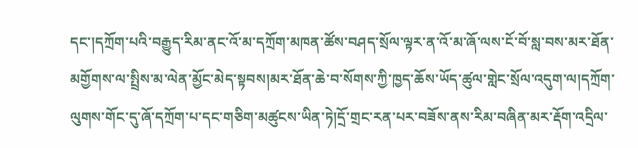དང་།དཀྲོག་པའི་བརྒྱུད་རིམ་ནང་འོ་མ་དཀྲོག་མཁན་ཚོས་བཤད་སྲོལ་ལྟར་ན་འོ་མ་ཞོ་ལས་ངོ་བོ་སླ་བས་མར་ཐོན་མགྱོགས་ལ་སྤྲིས་མ་ལེན་མྱོང་མེད་སྟབས།མར་ཐོན་ཆེ་བ་སོགས་ཀྱི་ཁྱད་ཆོས་ཡོད་ཚུལ་གླེང་སྲོལ་འདུག་ལ།དཀྲོག་ལུགས་གོང་དུ་ཞོ་དཀྲོག་པ་དང་གཅིག་མཚུངས་ཡིན་ཏེ།དྲོ་གྲང་རན་པར་བཟོས་ནས་རིམ་བཞིན་མར་རྡོག་འདྲིལ་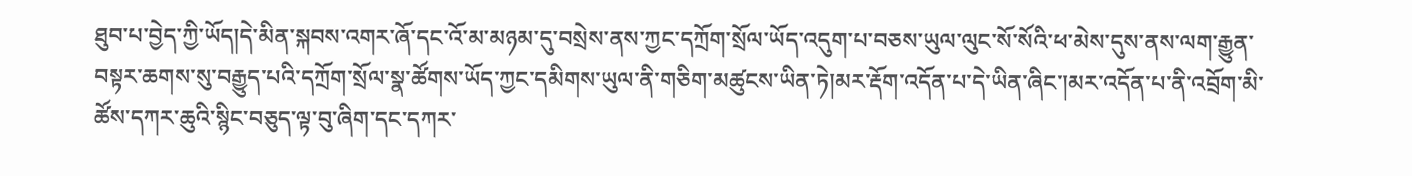ཐུབ་པ་བྱེད་ཀྱི་ཡོད།དེ་མིན་སྐབས་འགར་ཞོ་དང་འོ་མ་མཉམ་དུ་བསྲེས་ནས་ཀྱང་དཀྲོག་སྲོལ་ཡོད་འདུག་པ་བཅས་ཡུལ་ལུང་སོ་སོའི་ཕ་མེས་དུས་ནས་ལག་རྒྱུན་བསྟར་ཆགས་སུ་བརྒྱུད་པའི་དཀྲོག་སྲོལ་སྣ་ཚོགས་ཡོད་ཀྱང་དམིགས་ཡུལ་ནི་གཅིག་མཚུངས་ཡིན་ཏེ།མར་རྡོག་འདོན་པ་དེ་ཡིན་ཞིང་།མར་འདོན་པ་ནི་འབྲོག་མི་ཚོས་དཀར་ཆུའི་སྙིང་བཅུད་ལྟ་བུ་ཞིག་དང་དཀར་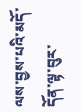ལས་བྱས་པའི་མདོ་དོན་ལྟ་བུར་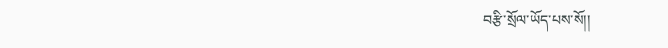བརྩི་སྲོལ་ཡོད་པས་སོ།།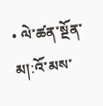• ལེ་ཚན་སྔོན་མ།:འོ་མས་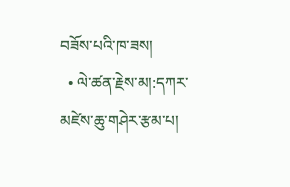བཟོས་པའི་ཁ་ཟས།
  • ལེ་ཚན་རྗེས་མ།:དཀར་མཛེས་ཆུ་གཤེར་རྩམ་པ།